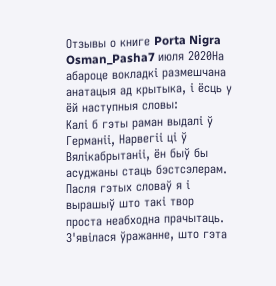Отзывы о книге Porta Nigra
Osman_Pasha7 июля 2020На абароце вокладкі размешчана анатацыя ад крытыка, і ёсць у ёй наступныя словы:
Калі б гэты раман выдалі ў Германіі, Нарвегіі ці ў Вялікабрытаніі, ён быў бы асуджаны стаць бэстсэлерам.
Пасля гэтых словаў я і вырашыў што такі твор проста неабходна прачытаць. З'явілася ўражанне, што гэта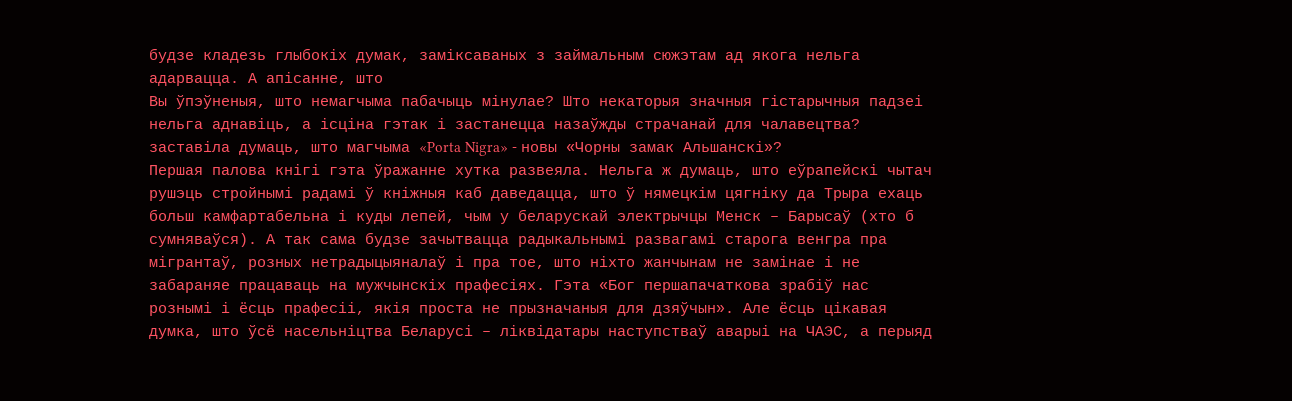будзе кладезь глыбокіх думак, заміксаваных з займальным сюжэтам ад якога нельга адарвацца. А апісанне, што
Вы ўпэўненыя, што немагчыма пабачыць мінулае? Што некаторыя значныя гістарычныя падзеі нельга аднавіць, а ісціна гэтак і застанецца назаўжды страчанай для чалавецтва?
заставіла думаць, што магчыма «Porta Nigra» - новы «Чорны замак Альшанскі»?
Першая палова кнігі гэта ўражанне хутка развеяла. Нельга ж думаць, што еўрапейскі чытач рушэць стройнымі радамі ў кніжныя каб даведацца, што ў нямецкім цягніку да Трыра ехаць больш камфартабельна і куды лепей, чым у беларускай электрычцы Менск – Барысаў (хто б сумняваўся). А так сама будзе зачытвацца радыкальнымі развагамі старога венгра пра мігрантаў, розных нетрадыцыяналаў і пра тое, што ніхто жанчынам не замінае і не забараняе працаваць на мужчынскіх прафесіях. Гэта «Бог першапачаткова зрабіў нас рознымі і ёсць прафесіі, якія проста не прызначаныя для дзяўчын». Але ёсць цікавая думка, што ўсё насельніцтва Беларусі – ліквідатары наступстваў аварыі на ЧАЭС, а перыяд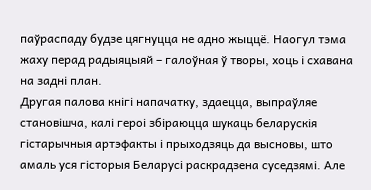паўраспаду будзе цягнуцца не адно жыццё. Наогул тэма жаху перад радыяцыяй – галоўная ў творы, хоць і схавана на задні план.
Другая палова кнігі напачатку, здаецца, выпраўляе становішча, калі героі збіраюцца шукаць беларускія гістарычныя артэфакты і прыходзяць да высновы, што амаль уся гісторыя Беларусі раскрадзена суседзямі. Але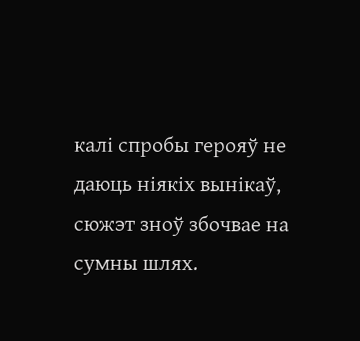калі спробы герояў не даюць ніякіх вынікаў, сюжэт зноў збочвае на сумны шлях.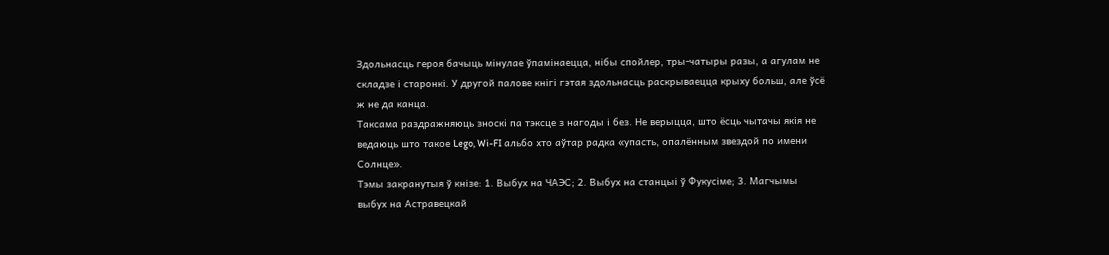Здольнасць героя бачыць мінулае ўпамінаецца, нібы спойлер, тры-чатыры разы, а агулам не складзе і старонкі. У другой палове кнігі гэтая здольнасць раскрываецца крыху больш, але ўсё ж не да канца.
Таксама раздражняюць зноскі па тэксце з нагоды і без. Не верыцца, што ёсць чытачы якія не ведаюць што такое Lego, Wi-FI альбо хто аўтар радка «упасть, опалённым звездой по имени Солнце».
Тэмы закранутыя ў кнізе: 1. Выбух на ЧАЭС; 2. Выбух на станцыі ў Фукусіме; 3. Магчымы выбух на Астравецкай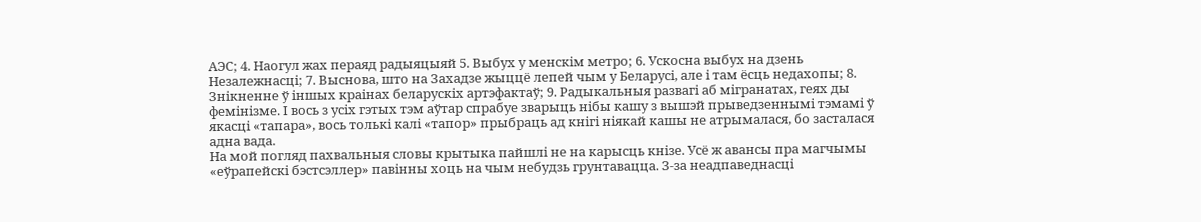АЭС; 4. Наогул жах пераяд радыяцыяй 5. Выбух у менскім метро; 6. Ускосна выбух на дзень Незалежнасці; 7. Выснова, што на Захадзе жыццё лепей чым у Беларусі, але і там ёсць недахопы; 8. Знікненне ў іншых краінах беларускіх артэфактаў; 9. Радыкальныя развагі аб мігранатах, геях ды фемінізме. І вось з усіх гэтых тэм аўтар спрабуе зварыць нібы кашу з вышэй прыведзеннымі тэмамі ў якасці «тапара», вось толькі калі «тапор» прыбраць ад кнігі ніякай кашы не атрымалася, бо засталася адна вада.
На мой погляд пахвальныя словы крытыка пайшлі не на карысць кнізе. Усё ж авансы пра магчымы «еўрапейскі бэстсэллер» павінны хоць на чым небудзь грунтавацца. З-за неадпаведнасці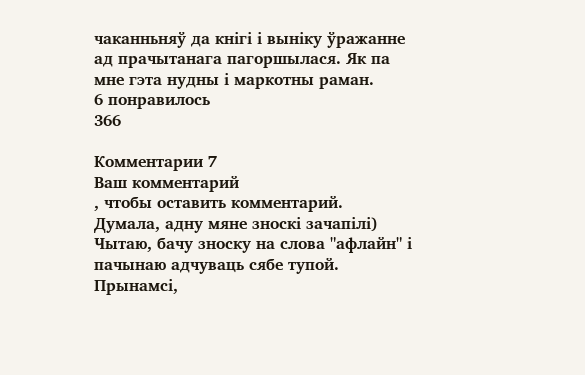чаканньняў да кнігі і выніку ўражанне ад прачытанага пагоршылася. Як па мне гэта нудны і маркотны раман.
6 понравилось
366

Комментарии 7
Ваш комментарий
, чтобы оставить комментарий.
Думала, адну мяне зноскі зачапілі) Чытаю, бачу зноску на слова "афлайн" і пачынаю адчуваць сябе тупой. Прынамсі,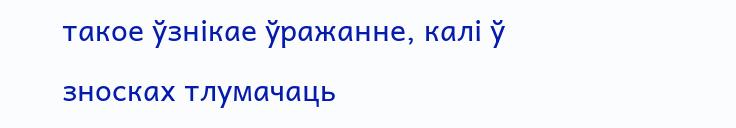такое ўзнікае ўражанне, калі ў зносках тлумачаць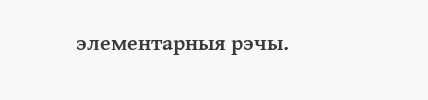элементарныя рэчы.